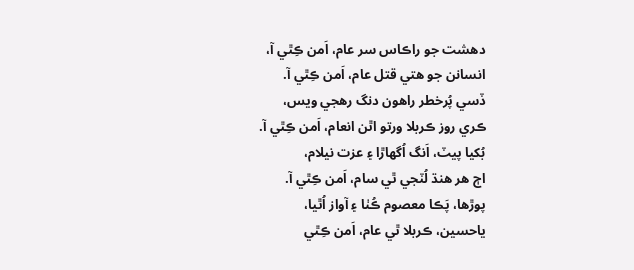دهشت جو راڪاس سر عام، اَمن ڪِٿي آ،
انسانن جو هتي قتل عام، اَمن ڪِٿي آ.
ڏسي پُرخطر راهون دنگ رهجي ويس،
ڪري روز ڪربلا ورتو اٿن انعام، اَمن ڪِٿي آ.
بُکيا پيٽ، اَنگ اُگهاڙا ۽ عزت نيلام،
اڄ هر هنڌ لُٽجي ٿي سام، اَمن ڪِٿي آ.
پوڙها، پَڪا معصوم ڪُٺا ۽ آواز اُٿيا،
ياحسين، ڪربلا ٿي عام، اَمن ڪِٿي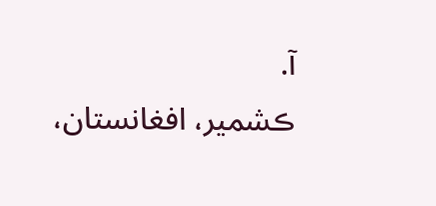آ.
ڪشمير، افغانستان،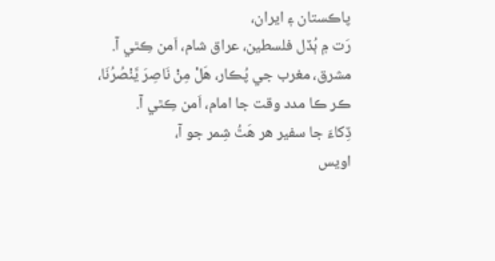پاڪستان ۽ ايران،
رَت ۾ ٻُڏل فلسطين، عراق شام، اَمن ڪِٿي آ.
مشرق، مغرب جي پُڪار، هَلْ مِنْ نَاصِرَ يَّنْصُرُنَا،
ڪر ڪا مدد وقت جا امام، اَمن ڪِٿي آ.
ڏِکاءَ جا سفير هر هَٿُ شِمر جو آ،
اويس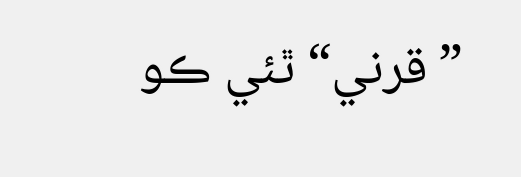”قرني“ ٿئي ڪو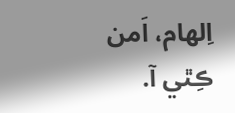اِلهام، اَمن ڪِٿي آ.